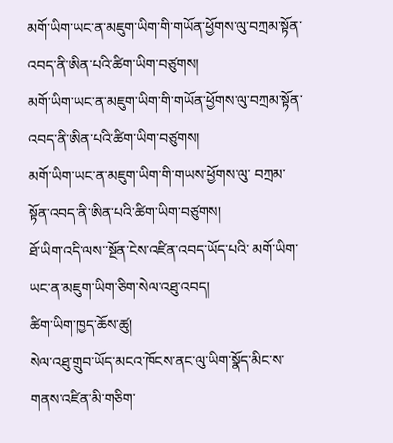མགོ་ཡིག་ཡང་ན་མཇུག་ཡིག་གི་གཡོན་ཕྱོགས་ལུ་བཀྲམ་སྟོན་འབད་ནི་ཨིན་པའི་ཚིག་ཡིག་བཙུགས།
མགོ་ཡིག་ཡང་ན་མཇུག་ཡིག་གི་གཡོན་ཕྱོགས་ལུ་བཀྲམ་སྟོན་འབད་ནི་ཨིན་པའི་ཚིག་ཡིག་བཙུགས།
མགོ་ཡིག་ཡང་ན་མཇུག་ཡིག་གི་གཡས་ཕྱོགས་ལུ་ བཀྲམ་སྟོན་འབད་ནི་ཨིན་པའི་ཚིག་ཡིག་བཙུགས།
ཐོ་ཡིག་འདི་ལས་་སྔོན་ངེས་འཛིན་འབད་ཡོད་པའི་ མགོ་ཡིག་ཡང་ན་མཇུག་ཡིག་ཅིག་སེལ་འཐུ་འབད།
ཚིག་ཡིག་ཁྱད་ཆོས་ཚུ།
སེལ་འཐུ་གྲུབ་ཡོད་མངའ་ཁོངས་ནང་ལུ་ཡིག་སྣོད་མིང་ས་གནས་འཛིན་མི་གཅིག་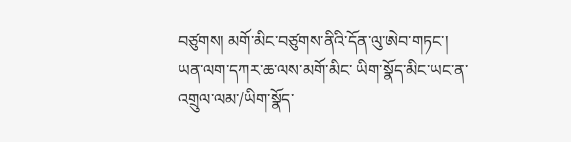བཙུགས། མགོ་མིང་བཙུགས་ནིའི་དོན་ལུ་ཨེབ་གཏང་། ཡན་ལག་དཀར་ཆ་ལས་མགོ་མིང་ ཡིག་སྣོད་མིང་ཡང་ན་འགྲུལ་ལམ་/ཡིག་སྣོད་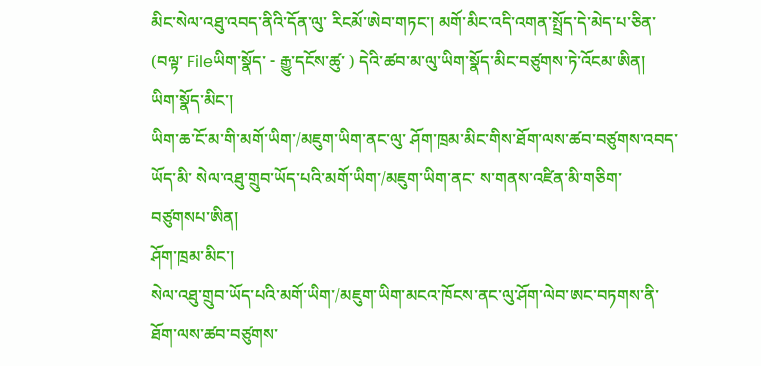མིང་སེལ་འཐུ་འབད་ནིའི་དོན་ལུ་ རིངམོ་ཨེབ་གཏང་། མགོ་མིང་འདི་འགན་སྤྲོད་དེ་མེད་པ་ཅིན་ (བལྟ་ Fileཡིག་སྣོད་ - རྒྱུ་དངོས་ཚུ་ ) དེའི་ཚབ་མ་ལུ་ཡིག་སྣོད་མིང་བཙུགས་ཏེ་འོངམ་ཨིན།
ཡིག་སྣོད་མིང་།
ཡིག་ཆ་ངོ་མ་གི་མགོ་ཡིག་/མཇུག་ཡིག་ནང་ལུ་ ཤོག་ཁྲམ་མིང་གིས་ཐོག་ལས་ཚབ་བཙུགས་འབད་ཡོད་མི་ སེལ་འཐུ་གྲུབ་ཡོད་པའི་མགོ་ཡིག་/མཇུག་ཡིག་ནང་ ས་གནས་འཛིན་མི་གཅིག་བཙུགསཔ་ཨིན།
ཤོག་ཁྲམ་མིང་།
སེལ་འཐུ་གྲུབ་ཡོད་པའི་མགོ་ཡིག་/མཇུག་ཡིག་མངའ་ཁོངས་ནང་ལུ་ཤོག་ལེབ་ཨང་བཏགས་ནི་ཐོག་ལས་ཚབ་བཙུགས་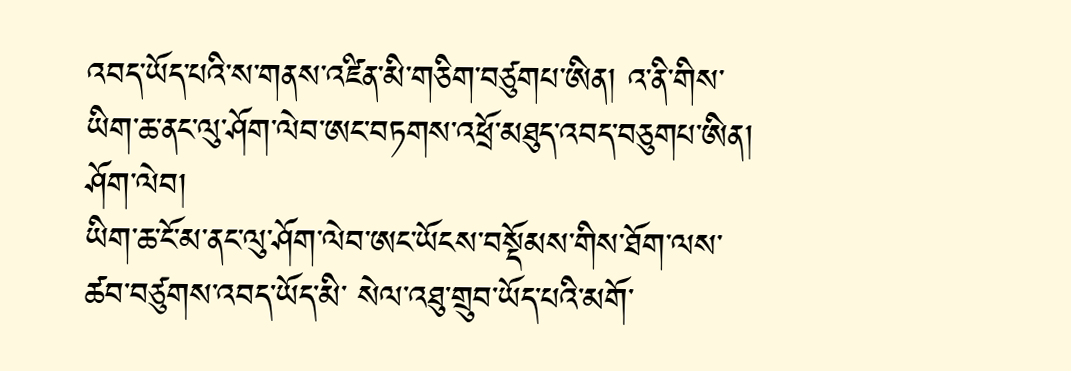འབད་ཡོད་པའི་ས་གནས་འཛིན་མི་གཅིག་བཙུགཔ་ཨིན། འ་ནི་གིས་ ཡིག་ཆ་ནང་ལུ་ཤོག་ལེབ་ཨང་བཏགས་འཕྲོ་མཐུད་འབད་བཅུགཔ་ཨིན།
ཤོག་ལེབ།
ཡིག་ཆ་ངོ་མ་ནང་ལུ་ཤོག་ལེབ་ཨང་ཡོངས་བསྡོམས་གིས་ཐོག་ལས་ཚབ་བཙུགས་འབད་ཡོད་མི་ སེལ་འཐུ་གྲུབ་ཡོད་པའི་མགོ་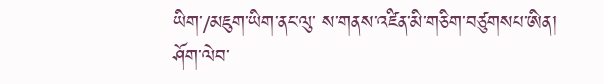ཡིག་/མཇུག་ཡིག་ནང་ལུ་ ས་གནས་འཛིན་མི་གཅིག་བཙུགསཔ་ཨིན།
ཤོག་ལེབ་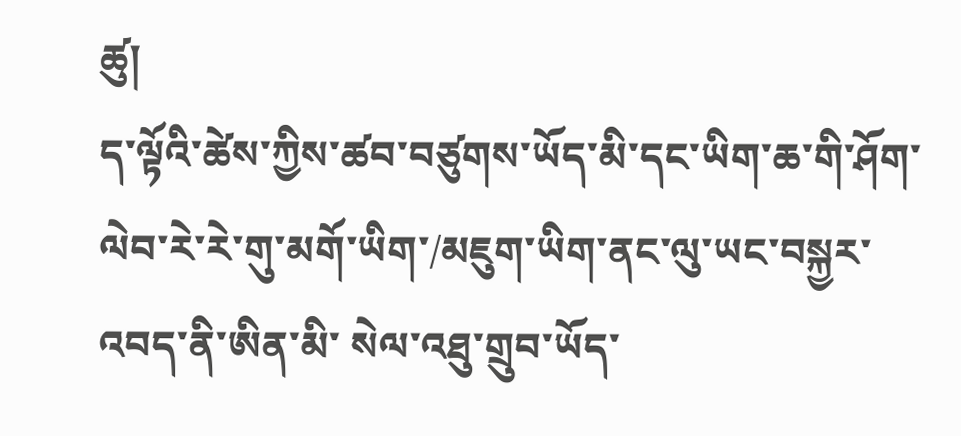ཚུ།
ད་ལྟོའི་ཚེས་ཀྱིས་ཚབ་བཙུགས་ཡོད་མི་དང་ཡིག་ཆ་གི་ཤོག་ལེབ་རེ་རེ་གུ་མགོ་ཡིག་/མཇུག་ཡིག་ནང་ལུ་ཡང་བསྐྱར་འབད་ནི་ཨིན་མི་ སེལ་འཐུ་གྲུབ་ཡོད་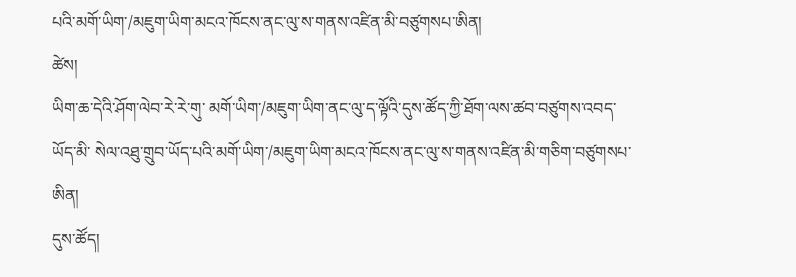པའི་མགོ་ཡིག་/མཇུག་ཡིག་མངའ་ཁོངས་ནང་ལུ་ས་གནས་འཛིན་མི་བཙུགསཔ་ཨིན།
ཚེས།
ཡིག་ཆ་དེའི་ཤོག་ལེབ་རེ་རེ་གུ་ མགོ་ཡིག་/མཇུག་ཡིག་ནང་ལུ་ད་ལྟོའི་དུས་ཚོད་ཀྱི་ཐོག་ལས་ཚབ་བཙུགས་འབད་ཡོད་མི་ སེལ་འཐུ་གྲུབ་ཡོད་པའི་མགོ་ཡིག་/མཇུག་ཡིག་མངའ་ཁོངས་ནང་ལུ་ས་གནས་འཛིན་མི་གཅིག་བཙུགསཔ་ཨིན།
དུས་ཚོད།